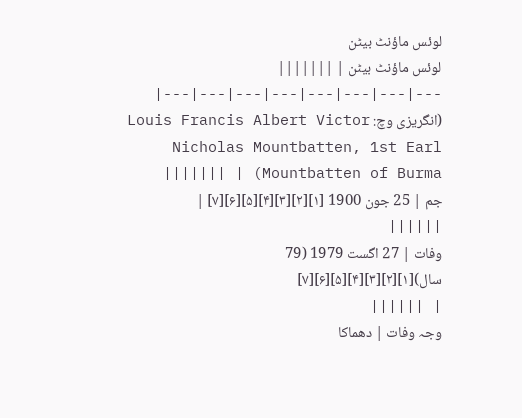لوئس ماؤنٹ بیٹن
لوئس ماؤنٹ بیٹن | |||||||
---|---|---|---|---|---|---|---|
(انگریزی وچ: Louis Francis Albert Victor Nicholas Mountbatten, 1st Earl Mountbatten of Burma) | |||||||
جم | 25 جون 1900 [۱][۲][۳][۴][۵][۶][۷] | ||||||
وفات | 27 اگست 1979 (79 سال)[۱][۲][۳][۴][۵][۶][۷]
| ||||||
وجہ وفات | دھماکا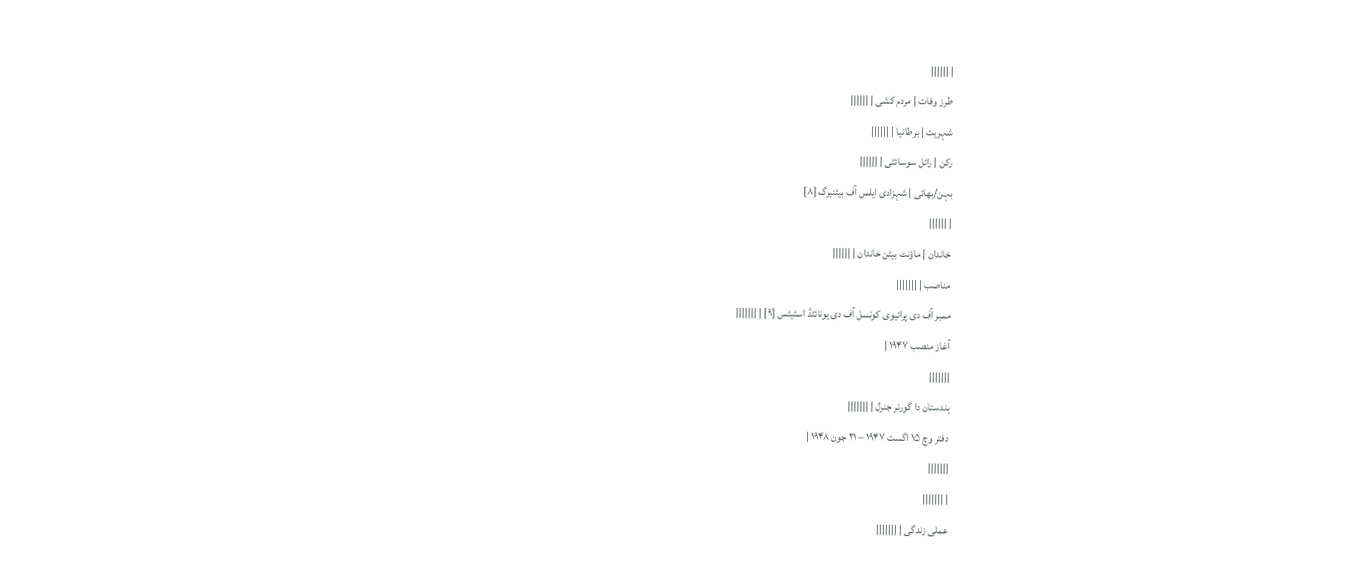| ||||||
طرز وفات | مردم کشی | ||||||
شہریت | برطانیا | ||||||
رکن | رائل سوسائٹی | ||||||
بہن/بھائی | شہزادی ایلس آف بیٹنبرگ [۸]
| ||||||
خاندان | ماؤنٹ بیٹن خاندان | ||||||
مناصب | |||||||
ممبر آف دی پرائیوی کونسل آف دی یونائٹڈ اسٹیٹس [۹] | |||||||
آغاز منصب ۱۹۴۷ |
|||||||
ہندستان دا گورنر جنرل | |||||||
دفتر وچ ۱۵ اگست ۱۹۴۷ – ۲۱ جون ۱۹۴۸ |
|||||||
| |||||||
عملی زندگی | |||||||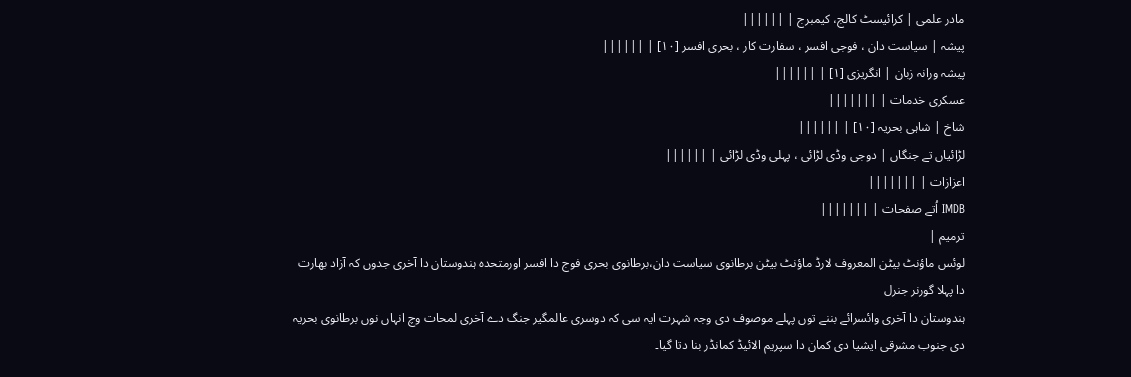مادر علمی | کرائیسٹ کالج، کیمبرج | ||||||
پیشہ | سیاست دان ، فوجی افسر ، سفارت کار ، بحری افسر [۱۰] | ||||||
پیشہ ورانہ زبان | انگریزی [۱] | ||||||
عسکری خدمات | |||||||
شاخ | شاہی بحریہ [۱۰] | ||||||
لڑائیاں تے جنگاں | دوجی وڈی لڑائی ، پہلی وڈی لڑائی | ||||||
اعزازات | |||||||
IMDB اُتے صفحات | |||||||
ترمیم |
لوئس ماؤنٹ بیٹن المعروف لارڈ ماؤنٹ بیٹن برطانوی سیاست دان،برطانوی بحری فوج دا افسر اورمتحدہ ہندوستان دا آخری جدوں کہ آزاد بھارت دا پہلا گورنر جنرل
ہندوستان دا آخری وائسرائے بننے توں پہلے موصوف دی وجہ شہرت ایہ سی کہ دوسری عالمگیر جنگ دے آخری لمحات وچ انہاں نوں برطانوی بحریہ دی جنوب مشرقی ایشیا دی کمان دا سپریم الائیڈ کمانڈر بنا دتا گیا۔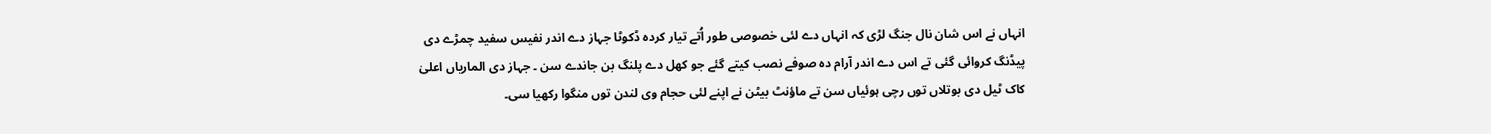انہاں نے اس شان نال جنگ لڑی کہ انہاں دے لئی خصوصی طور اُتے تیار کردہ ڈکوٹا جہاز دے اندر نفیس سفید چمڑے دی پیڈنگ کروائی گئی تے اس دے اندر آرام دہ صوفے نصب کیتے گئے جو کھل دے پلنگ بن جاندے سن ۔ جہاز دی الماریاں اعلیٰ کاک ٹیل دی بوتلاں توں رچی ہوئیاں سن تے ماؤنٹ بیٹن نے اپنے لئی حجام وی لندن توں منگوا رکھیا سی۔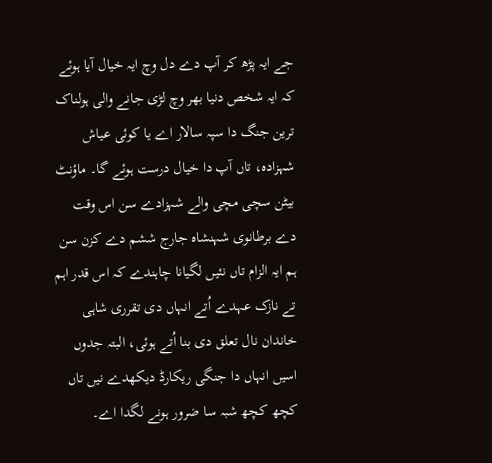جے ایہ پڑھ کر آپ دے دل وچ ایہ خیال آیا ہوئے کہ ایہ شخص دنیا بھر وچ لڑی جانے والی ہولناک ترین جنگ دا سپہ سالار اے یا کوئی عیاش شہزادہ، تاں آپ دا خیال درست ہوئے گا۔ ماؤنٹ بیٹن سچی مچی والے شہزادے سن اس وقت دے برطانوی شہنشاہ جارج ششم دے کزن سن
ہم ایہ الزام تاں نئيں لگیانا چاہندے کہ اس قدر اہم تے نازک عہدے اُتے انہاں دی تقرری شاہی خاندان نال تعلق دی بنا اُتے ہوئی، البتہ جدوں اسيں انہاں دا جنگی ریکارڈ دیکھدے نيں تاں کچھ کچھ شبہ سا ضرور ہونے لگدا اے۔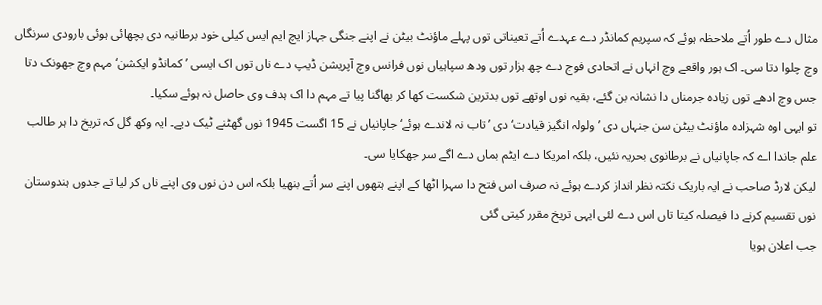مثال دے طور اُتے ملاحظہ ہوئے کہ سپریم کمانڈر دے عہدے اُتے تعیناتی توں پہلے ماؤنٹ بیٹن نے اپنے جنگی جہاز ایچ ایم ایس کیلی خود برطانیہ دی بچھائی ہوئی بارودی سرنگاں وچ چلوا دتا سی۔ اک ہور واقعے وچ انہاں نے اتحادی فوج دے چھ ہزار توں ودھ سپاہیاں نوں فرانس وچ آپریشن ڈیپ دے ناں توں اک ایسی ’کمانڈو ایکشن‘ مہم وچ جھونک دتا جس وچ ادھے توں زیادہ جرمناں دا نشانہ بن گئے، بقیہ نوں اوتھے توں بدترین شکست کھا کر بھاگنا پيا تے مہم دا اک ہدف وی حاصل نہ ہوئے سکیا۔
تو ایہی اوہ شہزادہ ماؤنٹ بیٹن سن جنہاں دی ’ولولہ انگیز قیادت‘ دی ’تاب نہ لاندے ہوئے‘ جاپانیاں نے 15 اگست 1945 نوں گھٹنے ٹیک دیے۔ ایہ وکھ گل کہ تریخ دا ہر طالب علم جاندا اے کہ جاپانیاں نے برطانوی بحریہ نئيں، بلکہ امریکا دے ایٹم بماں دے اگے سر جھکایا سی۔
لیکن لارڈ صاحب نے ایہ باریک نکتہ نظر انداز کردے ہوئے نہ صرف اس فتح دا سہرا اٹھا کے اپنے ہتھوں اپنے سر اُتے بنھیا بلکہ اس دن نوں وی اپنے ناں کر ليا تے جدوں ہندوستان نوں تقسیم کرنے دا فیصلہ کیتا تاں اس دے لئی ایہی تریخ مقرر کيتی گئی
جب اعلان ہويا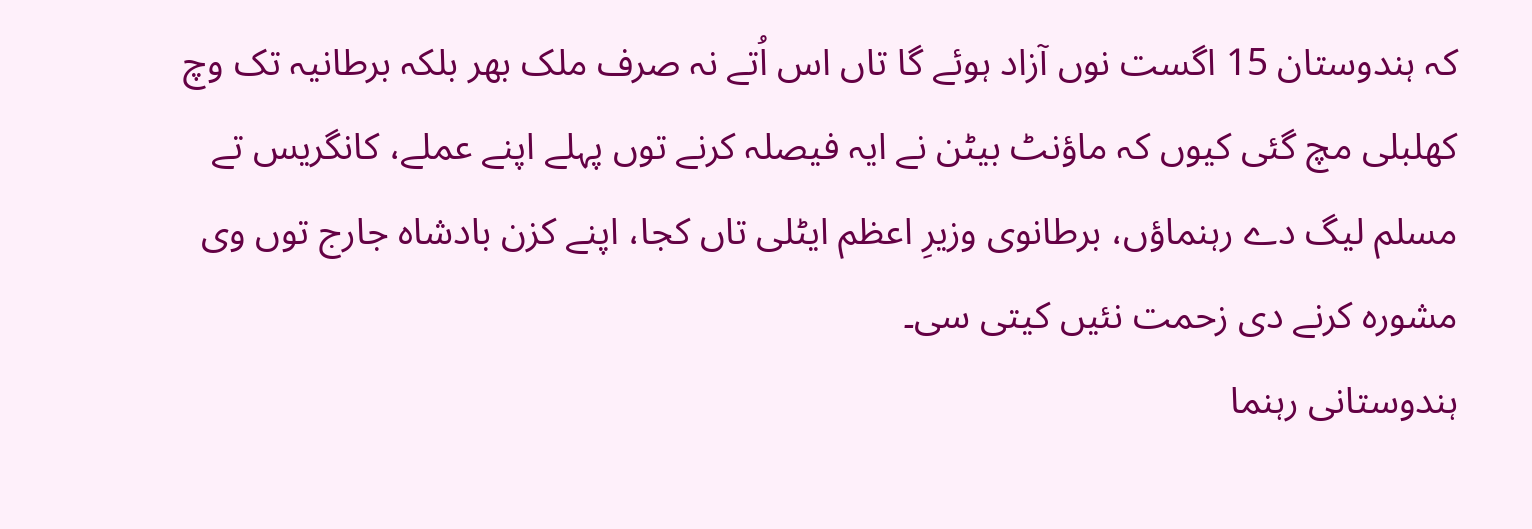کہ ہندوستان 15 اگست نوں آزاد ہوئے گا تاں اس اُتے نہ صرف ملک بھر بلکہ برطانیہ تک وچ کھلبلی مچ گئی کیوں کہ ماؤنٹ بیٹن نے ایہ فیصلہ کرنے توں پہلے اپنے عملے، کانگریس تے مسلم لیگ دے رہنماؤں، برطانوی وزیرِ اعظم ایٹلی تاں کجا، اپنے کزن بادشاہ جارج توں وی مشورہ کرنے دی زحمت نئيں کيتی سی۔
ہندوستانی رہنما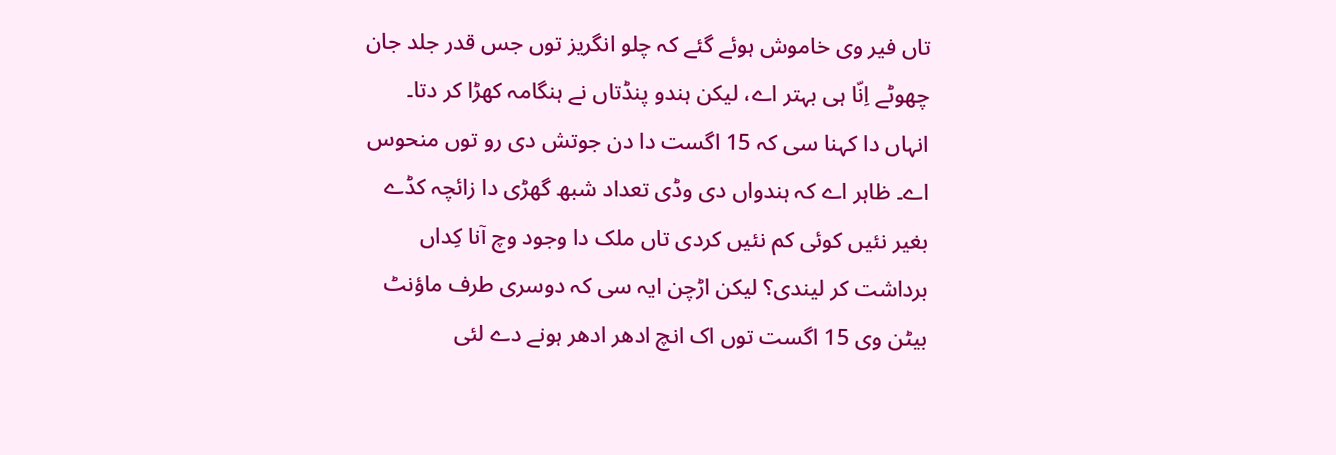تاں فیر وی خاموش ہوئے گئے کہ چلو انگریز توں جس قدر جلد جان چھوٹے اِنّا ہی بہتر اے، لیکن ہندو پنڈتاں نے ہنگامہ کھڑا کر دتا۔ انہاں دا کہنا سی کہ 15 اگست دا دن جوتش دی رو توں منحوس اے۔ ظاہر اے کہ ہندواں دی وڈی تعداد شبھ گھڑی دا زائچہ کڈے بغیر نئيں کوئی کم نئيں کردی تاں ملک دا وجود وچ آنا کِداں برداشت کر لیندی؟ لیکن اڑچن ایہ سی کہ دوسری طرف ماؤنٹ بیٹن وی 15 اگست توں اک انچ ادھر ادھر ہونے دے لئی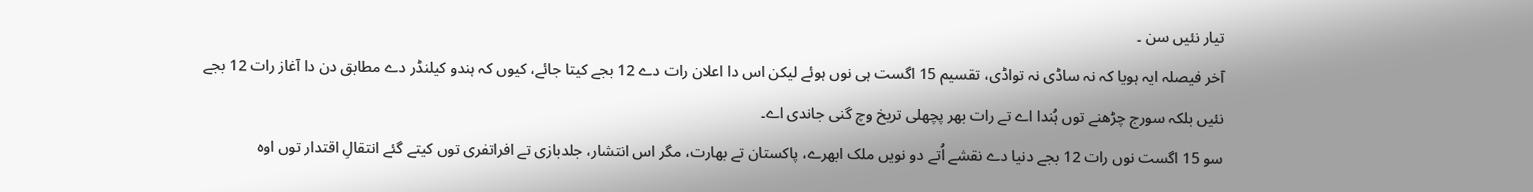تیار نئيں سن ۔
آخر فیصلہ ایہ ہويا کہ نہ ساڈی نہ تواڈی، تقسیم 15 اگست ہی نوں ہوئے لیکن اس دا اعلان رات دے 12 بجے کیتا جائے، کیوں کہ ہندو کیلنڈر دے مطابق دن دا آغاز رات 12 بجے نئيں بلکہ سورج چڑھنے توں ہُندا اے تے رات بھر پچھلی تریخ وچ گنی جاندی اے۔
سو 15 اگست نوں رات 12 بجے دنیا دے نقشے اُتے دو نويں ملک ابھرے، پاکستان تے بھارت، مگر اس انتشار، جلدبازی تے افراتفری توں کیتے گئے انتقالِ اقتدار توں اوہ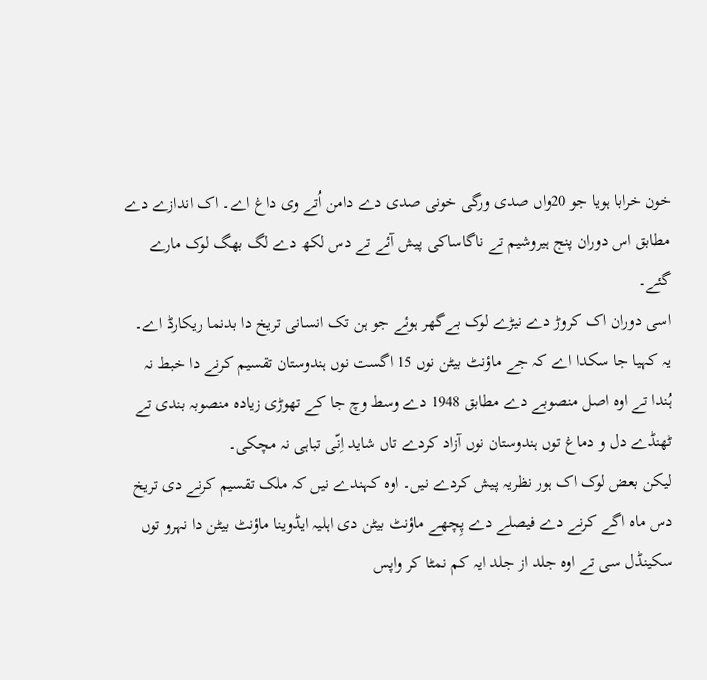خون خرابا ہويا جو 20واں صدی ورگی خونی صدی دے دامن اُتے وی داغ اے۔ اک اندازے دے مطابق اس دوران پنج ہیروشیم تے ناگاساکی پیش آئے تے دس لکھ دے لگ بھگ لوک مارے گئے۔
اسی دوران اک کروڑ دے نیڑے لوک بےگھر ہوئے جو ہن تک انسانی تریخ دا بدنما ریکارڈ اے۔
یہ کہیا جا سکدا اے کہ جے ماؤنٹ بیٹن نوں 15 اگست نوں ہندوستان تقسیم کرنے دا خبط نہ ہُندا تے اوہ اصل منصوبے دے مطابق 1948 دے وسط وچ جا کے تھوڑی زیادہ منصوبہ بندی تے ٹھنڈے دل و دماغ توں ہندوستان نوں آزاد کردے تاں شاید اِنّی تباہی نہ مچکی۔
لیکن بعض لوک اک ہور نظریہ پیش کردے نيں۔ اوہ کہندے نيں کہ ملک تقسیم کرنے دی تریخ دس ماہ اگے کرنے دے فیصلے دے پِچھے ماؤنٹ بیٹن دی اہلیہ ایڈوینا ماؤنٹ بیٹن دا نہرو توں سکینڈل سی تے اوہ جلد از جلد ایہ کم نمٹا کر واپس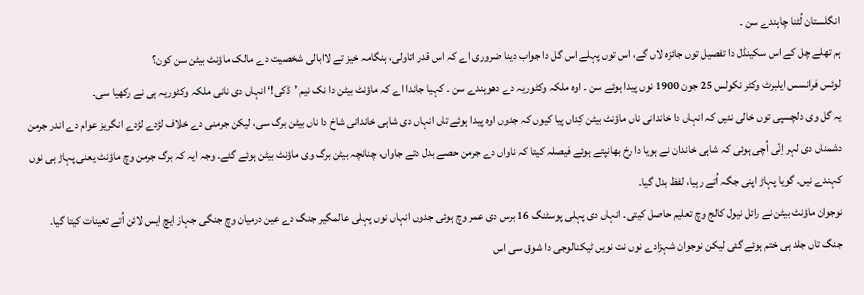انگلستان لُٹنا چاہندے سن ۔
ہم تھلے چل کے اس سکینڈل دا تفصیل توں جائزہ لاں گے، اس توں پہلے اس گل دا جواب دینا ضروری اے کہ اس قدر اتاولی، ہنگامہ خیز تے لاابالی شخصیت دے مالک ماؤنٹ بیٹن سن کون؟
لوئس فرانسس ایلبرٹ وکٹر نکولس 25 جون 1900 نوں پیدا ہوئے سن ۔ اوہ ملکہ وکٹوریہ دے دھوہندے سن ۔ کہیا جاندا اے کہ ماؤنٹ بیٹن دا نک نیم ’ڈکی!‘ انہاں دی نانی ملکہ وکٹوریہ ہی نے رکھیا سی۔
یہ گل وی دلچسپی توں خالی نئيں کہ انہاں دا خاندانی ناں ماؤنٹ بیٹن کِداں پيا کیوں کہ جدوں اوہ پیدا ہوئے تاں انہاں دی شاہی خاندانی شاخ دا ناں بیٹن برگ سی، لیکن جرمنی دے خلاف لڑدے لڑدے انگریز عوام دے اندر جرمن دشمناں دی لہر اِنّی اُچی ہوئی کہ شاہی خاندان نے ہويا دا رخ بھانپتے ہوئے فیصلہ کیتا کہ ناواں دے جرمن حصے بدل دتے جاواں، چنانچہ بیٹن برگ وی ماؤنٹ بیٹن ہوئے گئے۔ وجہ ایہ کہ برگ جرمن وچ ماؤنٹ یعنی پہاڑ ہی نوں کہندے نيں۔ گویا پہاڑ اپنی جگہ اُتے رہیا، لفظ بدل گیا۔
نوجوان ماؤنٹ بیٹن نے رائل نیول کالج وچ تعلیم حاصل کيتی۔ انہاں دی پہلی پوسٹنگ 16 برس دی عمر وچ ہوئی جدوں انہاں نوں پہلی عالمگیر جنگ دے عین درمیان وچ جنگی جہاز ایچ ایس لائن اُتے تعینات کیتا گیا۔
جنگ تاں جلد ہی ختم ہوئے گئی لیکن نوجوان شہزادے نوں نت نويں ٹیکنالوجی دا شوق سی اس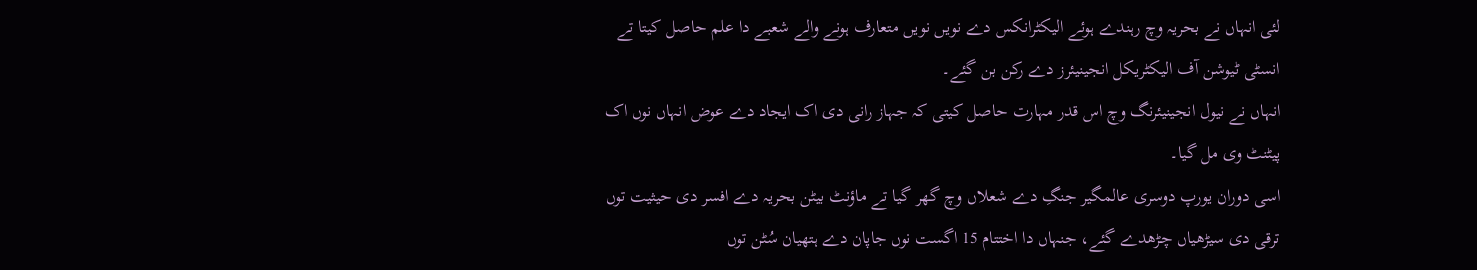لئی انہاں نے بحریہ وچ رہندے ہوئے الیکٹرانکس دے نويں نويں متعارف ہونے والے شعبے دا علم حاصل کیتا تے انسٹی ٹیوشن آف الیکٹریکل انجینیئرز دے رکن بن گئے۔
انہاں نے نیول انجینیئرنگ وچ اس قدر مہارت حاصل کيتی کہ جہاز رانی دی اک ایجاد دے عوض انہاں نوں اک پیٹنٹ وی مل گیا۔
اسی دوران یورپ دوسری عالمگیر جنگِ دے شعلاں وچ گھر گیا تے ماؤنٹ بیٹن بحریہ دے افسر دی حیثیت توں ترقی دی سیڑھیاں چڑھدے گئے، جنہاں دا اختتام 15 اگست نوں جاپان دے ہتھیان سُٹن توں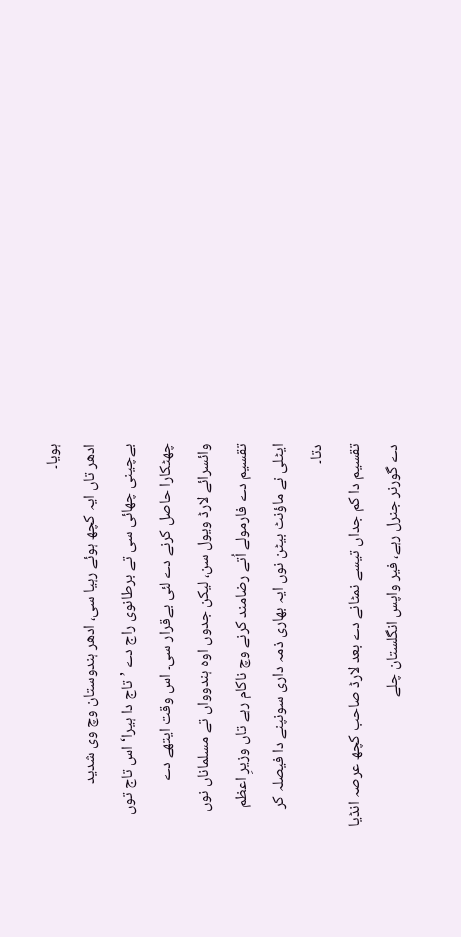ہويا۔
ادھر تاں ایہ کچھ ہوئے رہیا سی، ادھر ہندوستان وچ وی شدید بےچینی چھائی سی تے برطانوی راج دے ’تاج دا ہیرا‘ اس تاج توں چھٹکارا حاصل کرنے دے لئی بےقرار سی۔ اس وقت ایتھے دے وائسرائے لارڈ ویول سن، لیکن جدوں اوہ ہندوواں تے مسلماناں نوں تقسیم دے فارمولے اُتے رضامند کرنے وچ ناکام رہے تاں وزیرِ اعظم ایٹلی نے ماؤنٹ بیٹن نوں ایہ بھاری ذمہ داری سونپنے دا فیصلہ کر دتا۔
تقسیم دا کم جداں تیسے نمٹانے دے بعد لارڈ صاحب کچھ عرصہ انڈیا دے گورنر جنرل رہے، فیر واپس انگلستان چلے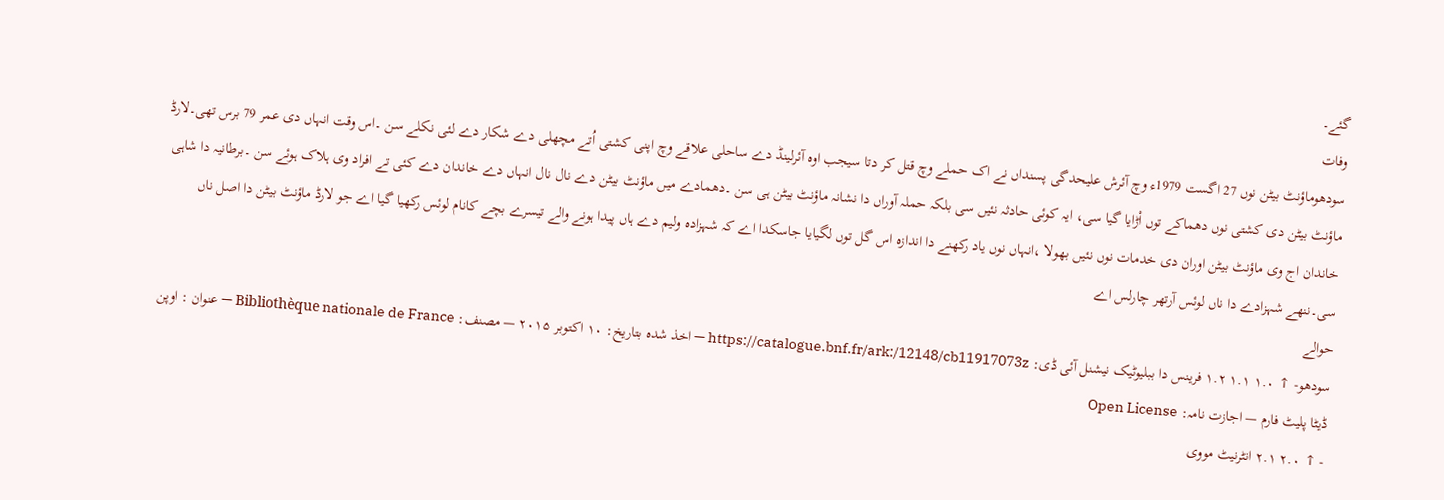گئے۔
وفات
سودھوماؤنٹ بیٹن نوں 27 اگست 1979ء وچ آئرش علیحدگی پسنداں نے اک حملے وچ قتل کر دتا سیجب اوہ آئرلینڈ دے ساحلی علاقے وچ اپنی کشتی اُتے مچھلی دے شکار دے لئی نکلے سن ۔اس وقت انہاں دی عمر 79 برس تھی۔لارڈ ماؤنٹ بیٹن دی کشتی نوں دھماکے توں اْڑایا گیا سی، ایہ کوئی حادثہ نئيں سی بلکہ حملہ آوراں دا نشانہ ماؤنٹ بیٹن ہی سن ۔دھمادے ميں ماؤنٹ بیٹن دے نال نال انہاں دے خاندان دے کئی تے افراد وی ہلاک ہوئے سن ۔برطانیہ دا شاہی خاندان اج وی ماؤنٹ بیٹن اوران دی خدمات نوں نئيں بھولا ،انہاں نوں یاد رکھنے دا اندازہ اس گل توں لگیایا جاسکدا اے کہ شہزادہ ولیم دے ہاں پیدا ہونے والے تیسرے بچے کانام لوئس رکھیا گیا اے جو لارڈ ماؤنٹ بیٹن دا اصل ناں سی۔ننھے شہزادے دا ناں لوئس آرتھر چارلس اے
حوالے
سودھو- ↑ ۱.۰ ۱.۱ ۱.۲ فرینس دا ببلیوٹیک نیشنل آئی ڈی: https://catalogue.bnf.fr/ark:/12148/cb11917073z — اخذ شدہ بتاریخ: ۱۰ اکتوبر ۲۰۱۵ — مصنف: Bibliothèque nationale de France — عنوان : اوپن ڈیٹا پلیٹ فارم — اجازت نامہ: Open License
- ↑ ۲.۰ ۲.۱ انٹرنیٹ مووی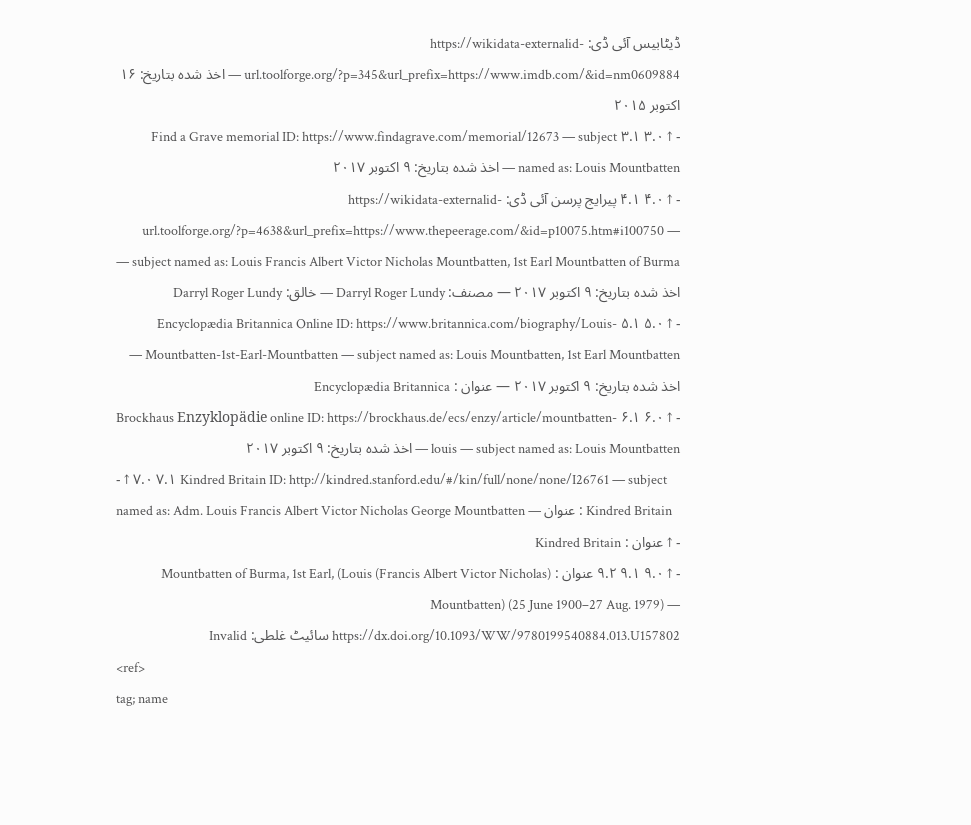ڈیٹابیس آئی ڈی: https://wikidata-externalid-url.toolforge.org/?p=345&url_prefix=https://www.imdb.com/&id=nm0609884 — اخذ شدہ بتاریخ: ۱۶ اکتوبر ۲۰۱۵
- ↑ ۳.۰ ۳.۱ Find a Grave memorial ID: https://www.findagrave.com/memorial/12673 — subject named as: Louis Mountbatten — اخذ شدہ بتاریخ: ۹ اکتوبر ۲۰۱۷
- ↑ ۴.۰ ۴.۱ پیرایج پرسن آئی ڈی: https://wikidata-externalid-url.toolforge.org/?p=4638&url_prefix=https://www.thepeerage.com/&id=p10075.htm#i100750 — subject named as: Louis Francis Albert Victor Nicholas Mountbatten, 1st Earl Mountbatten of Burma — اخذ شدہ بتاریخ: ۹ اکتوبر ۲۰۱۷ — مصنف: Darryl Roger Lundy — خالق: Darryl Roger Lundy
- ↑ ۵.۰ ۵.۱ Encyclopædia Britannica Online ID: https://www.britannica.com/biography/Louis-Mountbatten-1st-Earl-Mountbatten — subject named as: Louis Mountbatten, 1st Earl Mountbatten — اخذ شدہ بتاریخ: ۹ اکتوبر ۲۰۱۷ — عنوان : Encyclopædia Britannica
- ↑ ۶.۰ ۶.۱ Brockhaus Enzyklopädie online ID: https://brockhaus.de/ecs/enzy/article/mountbatten-louis — subject named as: Louis Mountbatten — اخذ شدہ بتاریخ: ۹ اکتوبر ۲۰۱۷
- ↑ ۷.۰ ۷.۱ Kindred Britain ID: http://kindred.stanford.edu/#/kin/full/none/none/I26761 — subject named as: Adm. Louis Francis Albert Victor Nicholas George Mountbatten — عنوان : Kindred Britain
- ↑ عنوان : Kindred Britain
- ↑ ۹.۰ ۹.۱ ۹.۲ عنوان : Mountbatten of Burma, 1st Earl, (Louis (Francis Albert Victor Nicholas) Mountbatten) (25 June 1900–27 Aug. 1979) — https://dx.doi.org/10.1093/WW/9780199540884.013.U157802 سائیٹ غلطی: Invalid
<ref>
tag; name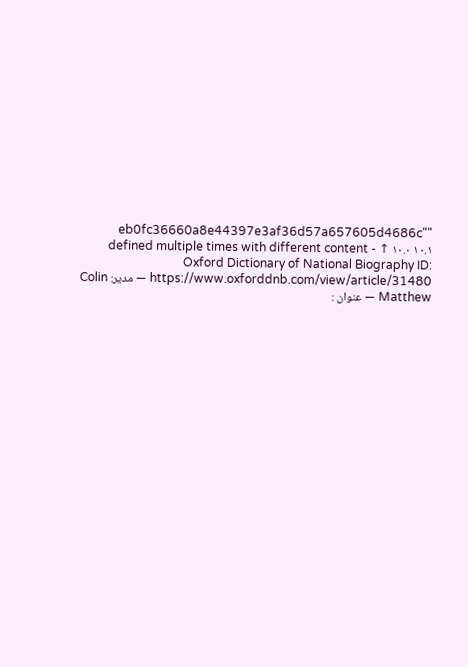"eb0fc36660a8e44397e3af36d57a657605d4686c" defined multiple times with different content - ↑ ۱۰.۰ ۱۰.۱ Oxford Dictionary of National Biography ID: https://www.oxforddnb.com/view/article/31480 — مدیر: Colin Matthew — عنوان :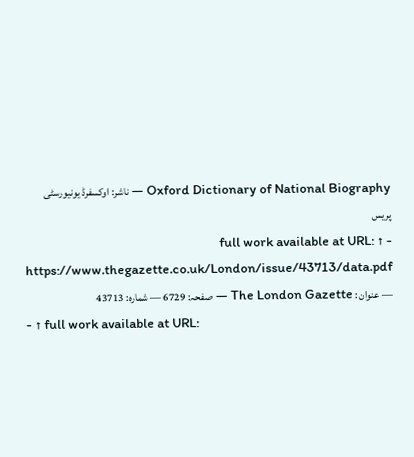Oxford Dictionary of National Biography — ناشر: اوکسفرڈ یونیورسٹی پریس
- ↑ full work available at URL: https://www.thegazette.co.uk/London/issue/43713/data.pdf — عنوان : The London Gazette — صفحہ: 6729 — شمارہ: 43713
- ↑ full work available at URL: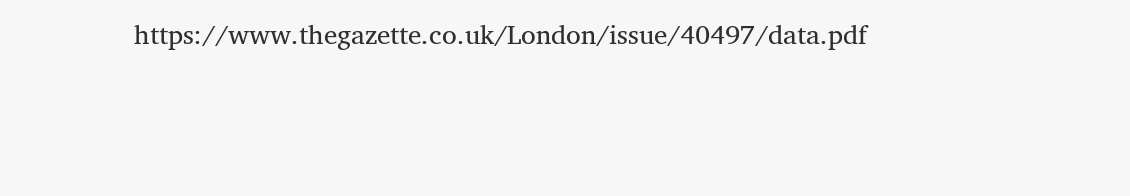https://www.thegazette.co.uk/London/issue/40497/data.pdf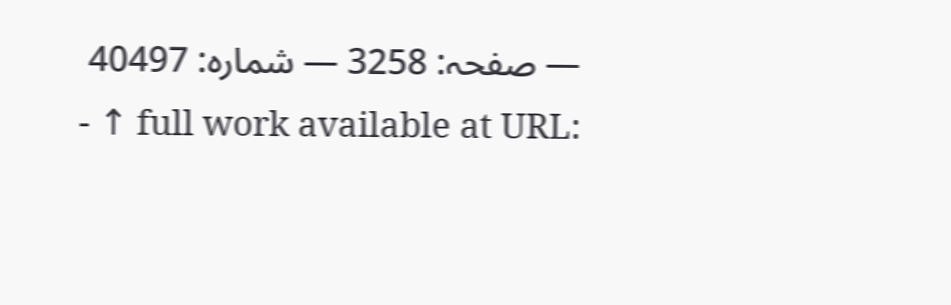— صفحہ: 3258 — شمارہ: 40497
- ↑ full work available at URL: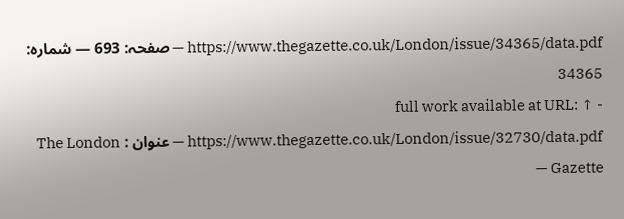https://www.thegazette.co.uk/London/issue/34365/data.pdf — صفحہ: 693 — شمارہ: 34365
- ↑ full work available at URL: https://www.thegazette.co.uk/London/issue/32730/data.pdf — عنوان : The London Gazette —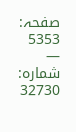صفحہ: 5353 — شمارہ: 32730